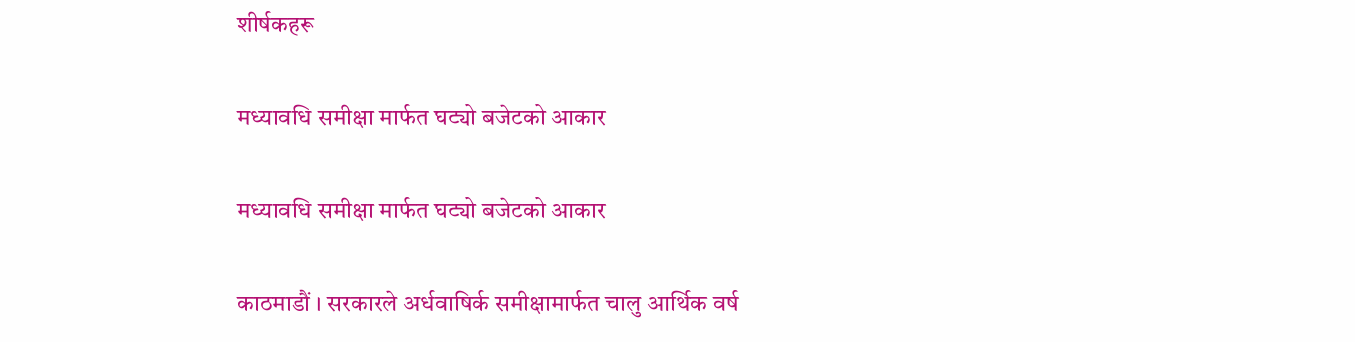शीर्षकहरू

मध्यावधि समीक्षा मार्फत घट्यो बजेटको आकार

मध्यावधि समीक्षा मार्फत घट्यो बजेटको आकार

काठमाडौं । सरकारले अर्धवाषिर्क समीक्षामार्फत चालु आर्थिक वर्ष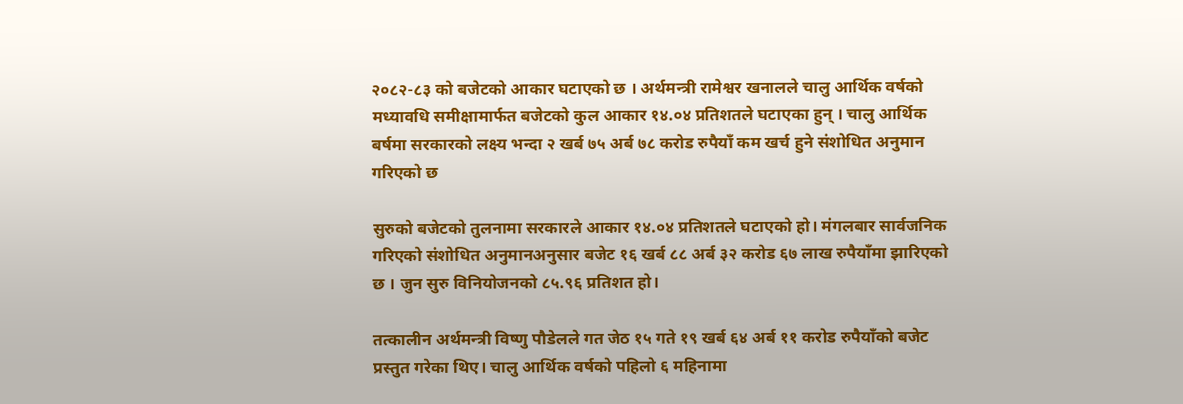२०८२-८३ को बजेटको आकार घटाएको छ । अर्थमन्त्री रामेश्वर खनालले चालु आर्थिक वर्षको मध्यावधि समीक्षामार्फत बजेटको कुल आकार १४.०४ प्रतिशतले घटाएका हुन् । चालु आर्थिक बर्षमा सरकारको लक्ष्य भन्दा २ खर्ब ७५ अर्ब ७८ करोड रुपैयाँ कम खर्च हुने संशोधित अनुमान गरिएको छ

सुरुको बजेटको तुलनामा सरकारले आकार १४.०४ प्रतिशतले घटाएको हो। मंगलबार सार्वजनिक गरिएको संशोधित अनुमानअनुसार बजेट १६ खर्ब ८८ अर्ब ३२ करोड ६७ लाख रुपैयाँमा झारिएको छ । जुन सुरु विनियोजनको ८५.९६ प्रतिशत हो।

तत्कालीन अर्थमन्त्री विष्णु पौडेलले गत जेठ १५ गते १९ खर्ब ६४ अर्ब ११ करोड रुपैयाँको बजेट प्रस्तुत गरेका थिए। चालु आर्थिक वर्षको पहिलो ६ महिनामा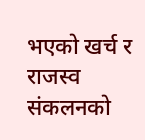भएको खर्च र राजस्व संकलनको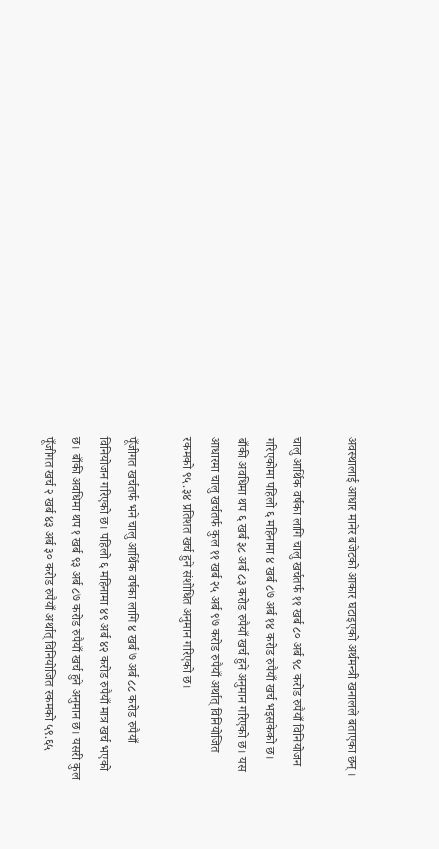अवस्थालाई आधार मानेर बजेटको आकार घटाइएको अर्थमन्त्री खनालले बताएका छन् ।

चालु आर्थिक वर्षका लागि चालु खर्चतर्फ ११ खर्ब ८० अर्ब ९८ करोड रुपैयाँ विनियोजन गरिएकोमा पहिलो ६ महिनामा ४ खर्ब ८७ अर्ब १४ करोड रुपैयाँ खर्च भइसकेको छ। बाँकी अवधिमा थप ६ खर्ब ३८ अर्ब ८३ करोड रुपैयाँ खर्च हुने अनुमान गरिएको छ। यस आधारमा चालु खर्चतर्फ कुल ११ खर्ब २५ अर्ब ९७ करोड रुपैयाँ अर्थात् विनियोजित रकमको ९५.३४ प्रतिशत खर्च हुने संशोधित अनुमान गरिएको छ।

पूँजीगत खर्चतर्फ भने चालु आर्थिक वर्षका लागि ४ खर्ब ७ अर्ब ८८ करोड रुपैयाँ विनियोजन गरिएको छ। पहिलो ६ महिनामा ४९ अर्ब ४२ करोड रुपैयाँ मात्र खर्च भएको छ। बाँकी अवधिमा थप १ खर्ब ९३ अर्ब ८७ करोड रुपैयाँ खर्च हुने अनुमान छ। यसरी कुल पूँजीगत खर्च २ खर्ब ४३ अर्ब ३० करोड रुपैयाँ अर्थात् विनियोजित रकमको ५९.६५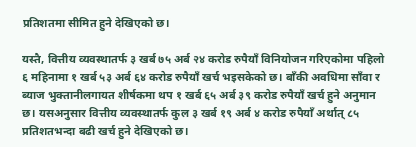प्रतिशतमा सीमित हुने देखिएको छ।

यस्तै, वित्तीय व्यवस्थातर्फ ३ खर्ब ७५ अर्ब २४ करोड रुपैयाँ विनियोजन गरिएकोमा पहिलो ६ महिनामा १ खर्ब ५३ अर्ब ६४ करोड रुपैयाँ खर्च भइसकेको छ। बाँकी अवधिमा साँवा र ब्याज भुक्तानीलगायत शीर्षकमा थप १ खर्ब ६५ अर्ब ३९ करोड रुपैयाँ खर्च हुने अनुमान छ। यसअनुसार वित्तीय व्यवस्थातर्फ कुल ३ खर्ब १९ अर्ब ४ करोड रुपैयाँ अर्थात् ८५ प्रतिशतभन्दा बढी खर्च हुने देखिएको छ।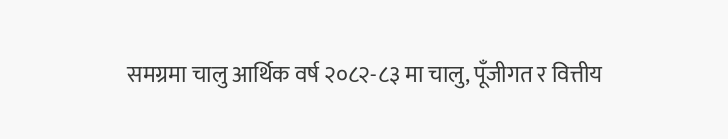समग्रमा चालु आर्थिक वर्ष २०८२-८३ मा चालु, पूँजीगत र वित्तीय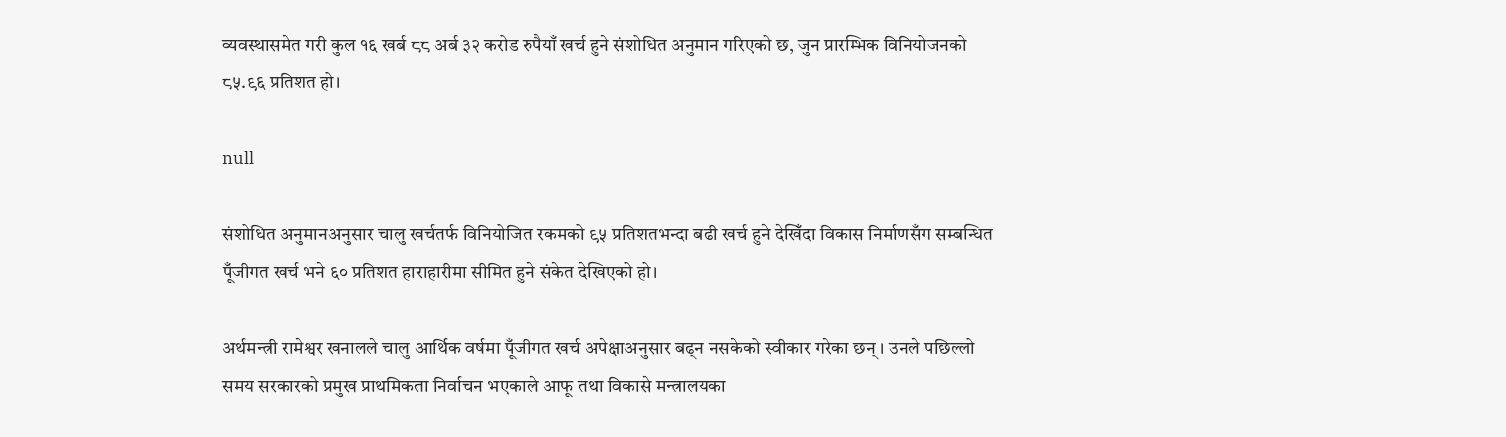व्यवस्थासमेत गरी कुल १६ खर्ब ८८ अर्ब ३२ करोड रुपैयाँ खर्च हुने संशोधित अनुमान गरिएको छ, जुन प्रारम्भिक विनियोजनको ८५.९६ प्रतिशत हो।

null

संशोधित अनुमानअनुसार चालु खर्चतर्फ विनियोजित रकमको ९५ प्रतिशतभन्दा बढी खर्च हुने देखिँदा विकास निर्माणसँग सम्बन्धित पूँजीगत खर्च भने ६० प्रतिशत हाराहारीमा सीमित हुने संकेत देखिएको हो।

अर्थमन्त्री रामेश्वर खनालले चालु आर्थिक वर्षमा पूँजीगत खर्च अपेक्षाअनुसार बढ्न नसकेको स्वीकार गरेका छन् । उनले पछिल्लो समय सरकारको प्रमुख प्राथमिकता निर्वाचन भएकाले आफू तथा विकासे मन्त्रालयका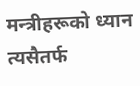मन्त्रीहरूको ध्यान त्यसैतर्फ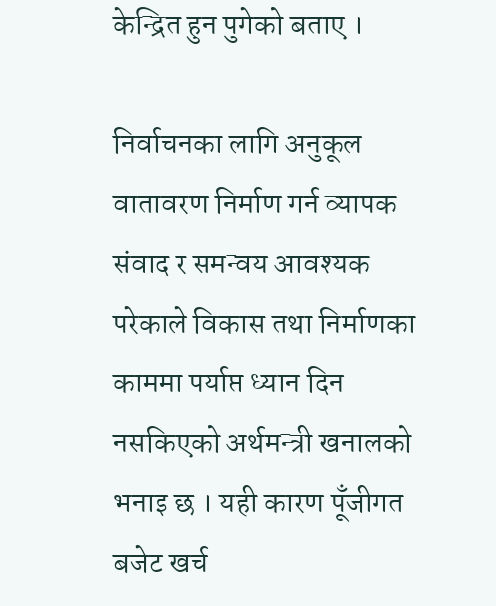केन्द्रित हुन पुगेको बताए ।

निर्वाचनका लागि अनुकूल वातावरण निर्माण गर्न व्यापक संवाद र समन्वय आवश्यक परेकाले विकास तथा निर्माणका काममा पर्याप्त ध्यान दिन नसकिएको अर्थमन्त्री खनालको भनाइ छ । यही कारण पूँजीगत बजेट खर्च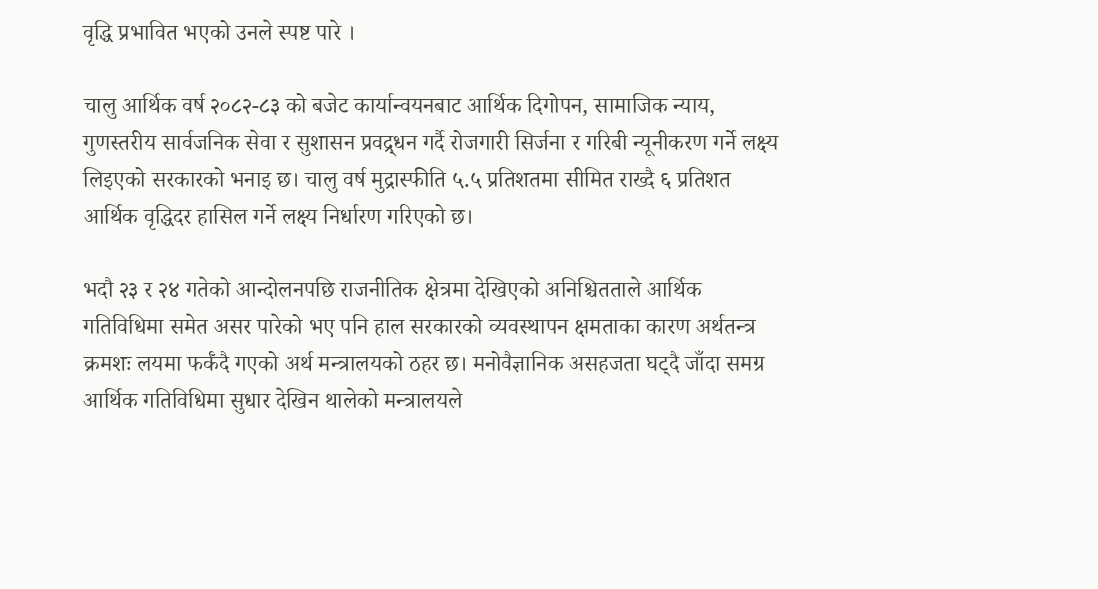वृद्धि प्रभावित भएको उनले स्पष्ट पारे ।

चालु आर्थिक वर्ष २०८२-८३ को बजेट कार्यान्वयनबाट आर्थिक दिगोपन, सामाजिक न्याय, गुणस्तरीय सार्वजनिक सेवा र सुशासन प्रवद्र्धन गर्दै रोजगारी सिर्जना र गरिबी न्यूनीकरण गर्ने लक्ष्य लिइएको सरकारको भनाइ छ। चालु वर्ष मुद्रास्फीति ५.५ प्रतिशतमा सीमित राख्दै ६ प्रतिशत आर्थिक वृद्धिदर हासिल गर्ने लक्ष्य निर्धारण गरिएको छ।

भदौ २३ र २४ गतेको आन्दोलनपछि राजनीतिक क्षेत्रमा देखिएको अनिश्चितताले आर्थिक गतिविधिमा समेत असर पारेको भए पनि हाल सरकारको व्यवस्थापन क्षमताका कारण अर्थतन्त्र क्रमशः लयमा फर्कँदै गएको अर्थ मन्त्रालयको ठहर छ। मनोवैज्ञानिक असहजता घट्दै जाँदा समग्र आर्थिक गतिविधिमा सुधार देखिन थालेको मन्त्रालयले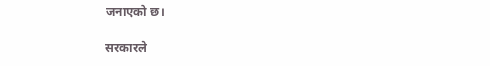जनाएको छ।

सरकारले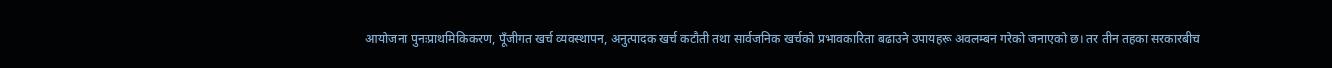आयोजना पुनःप्राथमिकिकरण, पूँजीगत खर्च व्यवस्थापन, अनुत्पादक खर्च कटौती तथा सार्वजनिक खर्चको प्रभावकारिता बढाउने उपायहरू अवलम्बन गरेको जनाएको छ। तर तीन तहका सरकारबीच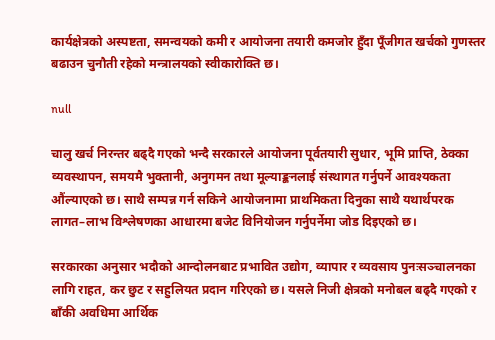कार्यक्षेत्रको अस्पष्टता, समन्वयको कमी र आयोजना तयारी कमजोर हुँदा पूँजीगत खर्चको गुणस्तर बढाउन चुनौती रहेको मन्त्रालयको स्वीकारोक्ति छ।

null

चालु खर्च निरन्तर बढ्दै गएको भन्दै सरकारले आयोजना पूर्वतयारी सुधार, भूमि प्राप्ति, ठेक्का व्यवस्थापन, समयमै भुक्तानी, अनुगमन तथा मूल्याङ्कनलाई संस्थागत गर्नुपर्ने आवश्यकता औंल्याएको छ। साथै सम्पन्न गर्न सकिने आयोजनामा प्राथमिकता दिनुका साथै यथार्थपरक लागत–लाभ विश्लेषणका आधारमा बजेट विनियोजन गर्नुपर्नेमा जोड दिइएको छ।

सरकारका अनुसार भदौको आन्दोलनबाट प्रभावित उद्योग, व्यापार र व्यवसाय पुनःसञ्चालनका लागि राहत, कर छुट र सहुलियत प्रदान गरिएको छ। यसले निजी क्षेत्रको मनोबल बढ्दै गएको र बाँकी अवधिमा आर्थिक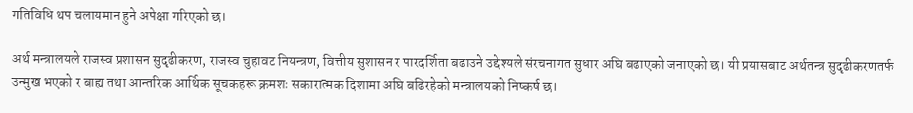गतिविधि थप चलायमान हुने अपेक्षा गरिएको छ।

अर्थ मन्त्रालयले राजस्व प्रशासन सुदृढीकरण, राजस्व चुहावट नियन्त्रण, वित्तीय सुशासन र पारदर्शिता बढाउने उद्देश्यले संरचनागत सुधार अघि बढाएको जनाएको छ। यी प्रयासबाट अर्थतन्त्र सुदृढीकरणतर्फ उन्मुख भएको र बाह्य तथा आन्तरिक आर्थिक सूचकहरू क्रमशः सकारात्मक दिशामा अघि बढिरहेको मन्त्रालयको निष्कर्ष छ।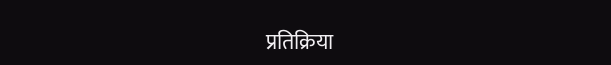प्रतिक्रिया